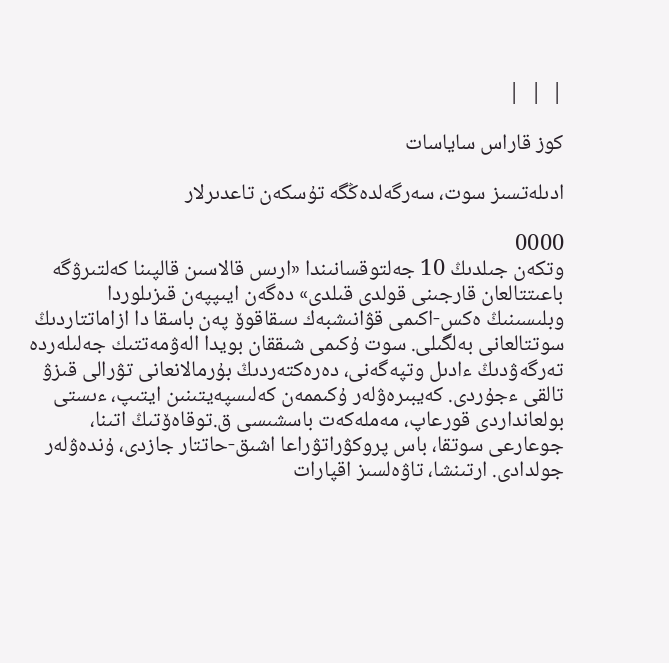|  |  |

كوز قاراس ساياسات

ادىلەتسىز سوت، سەرگەلدەڭگە تۇسكەن تاعدىرلار

0000
وتكەن جىلدىڭ 10 جەلتوقسانىندا «ارىس قالاسىن قالپىنا كەلتىرۋگە باعىتتالعان قارجىنى قولدى قىلدى» دەگەن ايىپپەن قىزىلوردا وبلىسىنىڭ ەكس-اكىمى قۋانىشبەك ىسقاقوۆ پەن باسقا دا ازاماتتاردىڭ سوتتالعانى بەلگىلى. سوت ۇكىمى شىققان بويدا الەۋمەتتىك جەلىلەردە تەرگەۋدىڭ ءادىل وتپەگەنى، دەرەكتەردىڭ بۇرمالانعانى تۋرالى قىزۋ تالقى ءجۇردى. كەيبىرەۋلەر ۇكىممەن كەلىسپەيتىنىن ايتىپ، ءىستى بولعانداردى قورعاپ، مەملەكەت باسشىسى ق.توقاەۆتىڭ اتىنا، جوعارعى سوتقا، باس پروكۋراتۋراعا اشىق-حاتتار جازدى، ۇندەۋلەر جولدادى. ارتىنشا، تاۋەلسىز اقپارات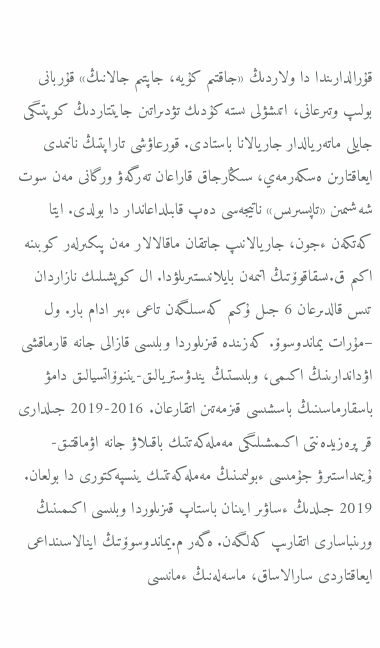قۇرالدارىندا دا ولاردىڭ «جاقتىم كۇيە، جاپتىم جالانىڭ» قۇربانى بولىپ وتىرعانى، اتىشۋلى ىستە كۇدىك تۋدىراتىن جايتتاردىڭ كوپتىگى جايلى ماتەريالدار جاريالانا باستادى. قورعاۋشى تاراپتىڭ نانىمدى ايعاقتارىن ەسكەرمەي، سىڭارجاق قاراعان تەرگەۋ ورگانى مەن سوت شەشىمىن «تاپسىرىس» ناتيجەسى دەپ قابىلداعاندار دا بولدى. ايتا كەتكەن ءجون، جاريالانىپ جاتقان ماقالالار مەن پىكىرلەر كوبىنە اكىم ق.ىسقاقوۆتىڭ اتىمەن بايلانىستىرىلۋدا. ال كوپشىلىك نازاردان تىس قالدىرعان 6 جىل ۇكىم كەسىلگەن تاعى ءبىر ادام بار. ول –مۇرات يماندوسوۆ. كەزىندە قىزىلوردا وبلىسى قازالى جانە قارماقشى اۋداندارىنىڭ اكىمى، وبلىستىڭ يندۋستريالىق-يننوۆاتسيالىق دامۋ باسقارماسىنىڭ باسشىسى قىزمەتىن اتقارعان. 2016-2019 جىلدارى قر پرەزيدەنتى اكىمشىلىگى مەملەكەتتىك باقىلاۋ جانە اۋماقتىق-ۇيىمداستىرۋ جۇمىسى ءبولىمىنىڭ مەملەكەتتىك ينسپەكتورى دا بولعان. 2019 جىلدىڭ ءساۋىر ايىنان باستاپ قىزىلوردا وبلىسى اكىمىنىڭ ورىنباسارى اتقارىپ كەلگەن. ەگەر م.يماندوسوۆتىڭ اينالاسىنداعى ايعاقتاردى سارالاساق، ماسەلەنىڭ ءمانىسى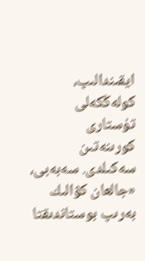ايقىندالىپ، كولەڭكەلى تۇستارى كورىنەتىن سەكىلدى. سەبەبى، «جالعان كۋالىك بەرىپ بوستاندىقتا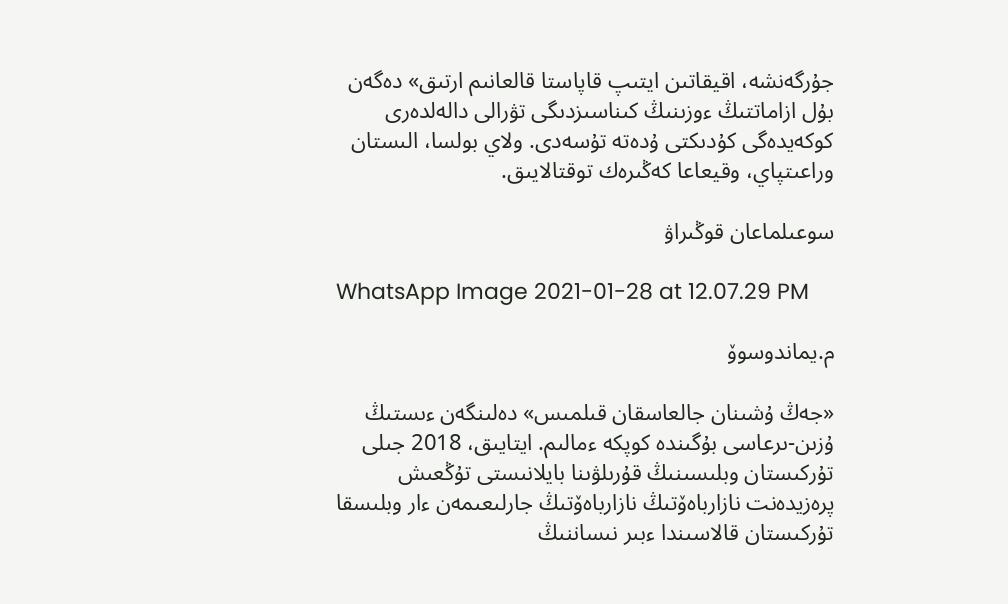جۇرگەنشە، اقيقاتىن ايتىپ قاپاستا قالعانىم ارتىق» دەگەن بۇل ازاماتتىڭ ءوزىنىڭ كىناسىزدىگى تۋرالى دالەلدەرى كوكەيدەگى كۇدىكتى ۇدەتە تۇسەدى. ولاي بولسا، الىستان وراعىتپاي، وقيعاعا كەڭىرەك توقتالايىق.

سوعىلماعان قوڭىراۋ

WhatsApp Image 2021-01-28 at 12.07.29 PM

م.يماندوسوۆ

«جەڭ ۇشىنان جالعاسقان قىلمىس» دەلىنگەن ءىستىڭ ۇزىن-ىرعاسى بۇگىندە كوپكە ءمالىم. ايتايىق، 2018 جىلى تۇركىستان وبلىسىنىڭ قۇرىلۋىنا بايلانىستى تۇڭعىش پرەزيدەنت نازارباەۆتىڭ نازارباەۆتىڭ جارلىعىمەن ءار وبلىسقا تۇركىستان قالاسىندا ءبىر نىساننىڭ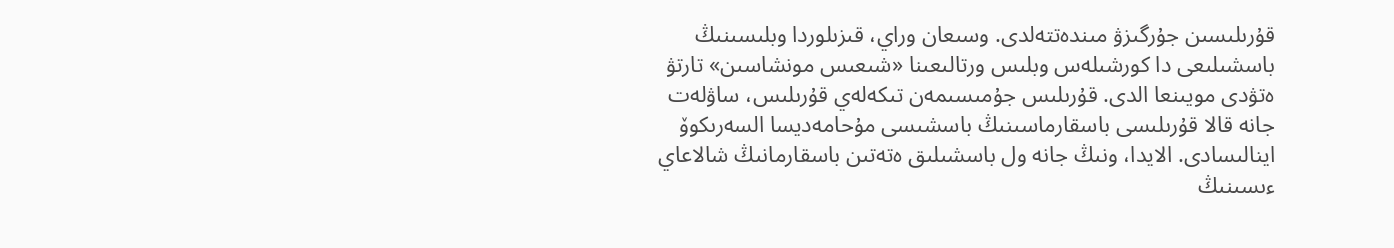قۇرىلىسىن جۇرگىزۋ مىندەتتەلدى. وسىعان وراي، قىزىلوردا وبلىسىنىڭ باسشىلىعى دا كورشىلەس وبلىس ورتالىعىنا «شىعىس مونشاسىن» تارتۋ ەتۋدى مويىنعا الدى. قۇرىلىس جۇمىسىمەن تىكەلەي قۇرىلىس، ساۋلەت جانە قالا قۇرىلىسى باسقارماسىنىڭ باسشىسى مۇحامەديسا السەرىكوۆ اينالىسادى. الايدا، ونىڭ جانە ول باسشىلىق ەتەتىن باسقارمانىڭ شالاعاي ءىسىنىڭ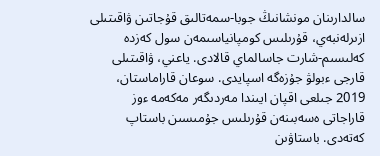سالدارىنان مونشانىڭ جوبا-سمەتالىق قۇجاتىن ۋاقىتىلى ازىرلەنبەي، قۇرىلىس كومپانياسىمەن سول كەزدە كەلىسىم-شارت جاسالماي قالادى. ياعني، ۋاقىتىلى قارجى ءبولۋ جۇزەگە اسپايدى. سوعان قاراماستان، 2019 جىلعى اقپان ايىندا مەردىگەر مەكەمە ءوز قاراجاتى ەسەبىنەن قۇرىلىس جۇمىسىن باستاپ كەتەدى. باستاۋىن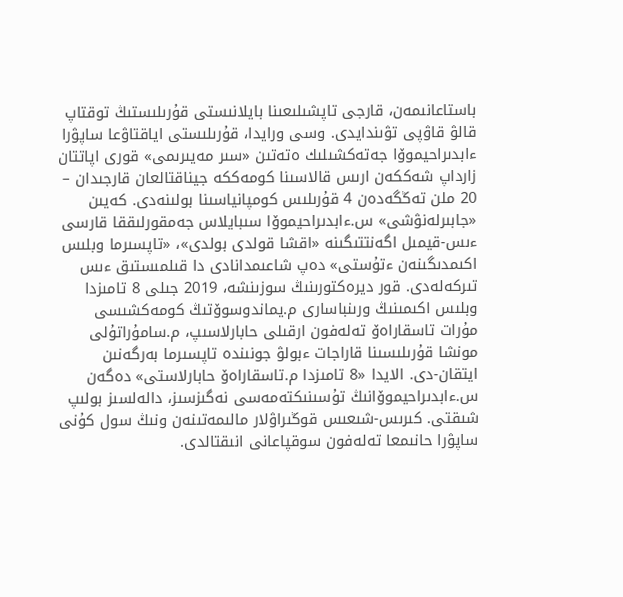باستاعانىمەن، قارجى تاپشىلىعىنا بايلانىستى قۇرىلىستىڭ توقتاپ قالۋ قاۋپى تۋىندايدى. وسى ورايدا، قۇرىلىستى اياقتاۋعا ساپۋرا ءابدىراحيموۆا جەتەكشىلىك ەتەتىن «سىر مەيىرىمى» قورى اپاتتان زارداپ شەككەن ارىس قالاسىنا كومەككە جيناقتالعان قارجىدان – 20 ملن تەڭگەدەن 4 قۇرىلىس كومپانياسىنا بولىنەدى. كەيىن «جابىرلەنۋشى» س.ءابدىراحيموۆا سىبايلاس جەمقورلىققا قارسى ءىس-قيمىل اگەنتتىگىنە «اقشا قولدى بولدى»، «تاپسىرما وبلىس اكىمدىگىنەن ءتۇستى» دەپ شاعىمدانادى دا قىلمىستىق ءىس تىركەلەدى. قور ديرەكتورىنىڭ سوزىنشە، 2019 جىلى 8 تامىزدا وبلىس اكىمىنىڭ ورىنباسارى م.يماندوسوۆتىڭ كومەكشىسى مۇرات تاسقاراەۆ تەلەفون ارقىلى حابارلاسىپ، م.سامۇراتۇلى مونشا قۇرىلىسىنا قاراجات ءبولۋ جونىندە تاپسىرما بەرگەنىن ايتقان-دى. الايدا «8 تامىزدا م.تاسقاراەۆ حابارلاستى» دەگەن س.ءابدىراحيموۆانىڭ تۇسىنىكتەمەسى نەگىزسىز، دالەلسىز بولىپ شىقتى. كىرىس-شىعىس قوڭىراۋلار مالىمەتىنەن ونىڭ سول كۇنى ساپۋرا حانىمعا تەلەفون سوقپاعانى انىقتالدى.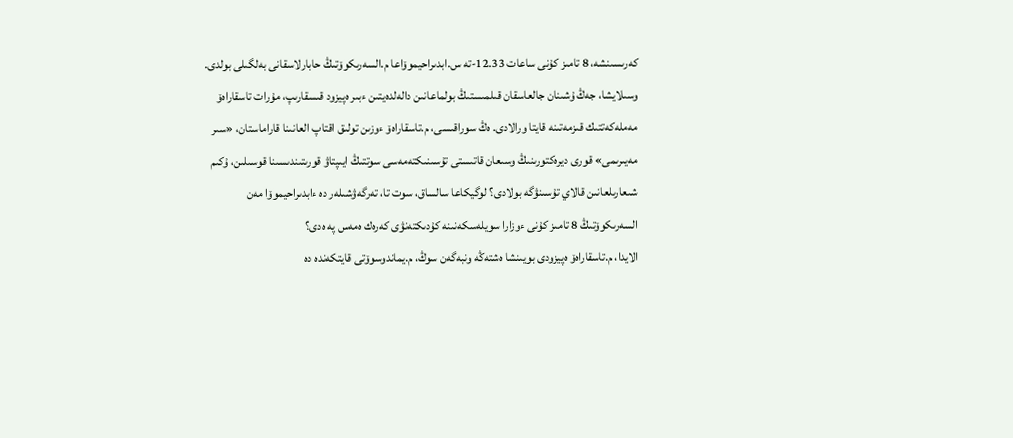كەرىسىنشە، 8 تامىز كۇنى ساعات 12.33-تە س.ابدىراحيموۆاعا م.السەرىكوۆتىڭ حابارلاسقانى بەلگىلى بولدى. وسىلايشا، جەڭ ۇشىنان جالعاسقان قىلمىستىڭ بولماعانىن دالەلدەيتىن ءبىر ەپيزود قىسقارىپ، مۇرات تاسقاراەۆ مەملەكەتتىك قىزمەتىنە قايتا ورالادى. ەڭ سوراقىسى، م.تاسقاراەۆ ءوزىن تولىق اقتاپ العانىنا قاراماستان، «سىر مەيىرىمى» قورى ديرەكتورىنىڭ وسىعان قاتىستى تۇسىنىكتەمەسى سوتتىڭ ايىپتاۋ قورىتىندىسىنا قوسىلىن، ۇكىم شىعارىلعانىن قالاي تۇسىنۋگە بولادى؟ لوگيكاعا سالساق، سوت تا، تەرگەۋشىلەر دە ءابدىراحيموۆا مەن السەرىكوۆتىڭ 8 تامىز كۇنى ءوزارا سويلەسكەنىنە كۇدىكتەنۋى كەرەك ەمەس پە ەدى؟
الايدا، م.تاسقاراەۆ ەپيزودى بويىنشا ەشتەڭە ونبەگەن سوڭ، م.يماندوسوۆتى قايتكەندە دە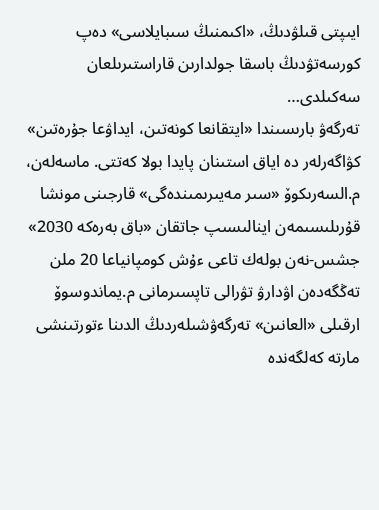ايىپتى قىلۋدىڭ، «اكىمنىڭ سىبايلاسى» دەپ كورسەتۋدىڭ باسقا جولدارىن قاراستىرىلعان سەكىلدى…
تەرگەۋ بارىسىندا «ايتقانعا كونەتىن، ايداۋعا جۇرەتىن» كۋاگەرلەر دە اياق استىنان پايدا بولا كەتتى. ماسەلەن، م.السەرىكوۆ «سىر مەيىرىمىندەگى» قارجىنى مونشا قۇرىلىسىمەن اينالىسىپ جاتقان «باق بەرەكە 2030» جشس-نەن بولەك تاعى ءۇش كومپانياعا 20 ملن تەڭگەدەن اۋدارۋ تۋرالى تاپسىرمانى م.يماندوسوۆ ارقىلى «العانىن» تەرگەۋشىلەردىڭ الدىنا ءتورتىنشى مارتە كەلگەندە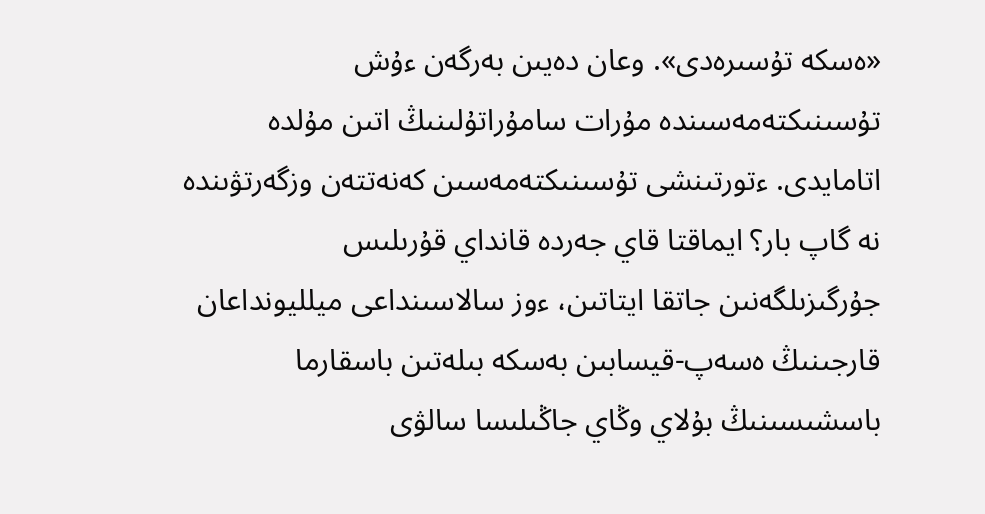«ەسكە تۇسىرەدى». وعان دەيىن بەرگەن ءۇش تۇسىنىكتەمەسىندە مۇرات سامۇراتۇلىنىڭ اتىن مۇلدە اتامايدى. ءتورتىنشى تۇسىنىكتەمەسىن كەنەتتەن وزگەرتۋىندە نە گاپ بار؟ ايماقتا قاي جەردە قانداي قۇرىلىس جۇرگىزىلگەنىن جاتقا ايتاتىن، ءوز سالاسىنداعى ميلليونداعان قارجىنىڭ ەسەپ-قيسابىن بەسكە بىلەتىن باسقارما باسشىسىنىڭ بۇلاي وڭاي جاڭىلىسا سالۋى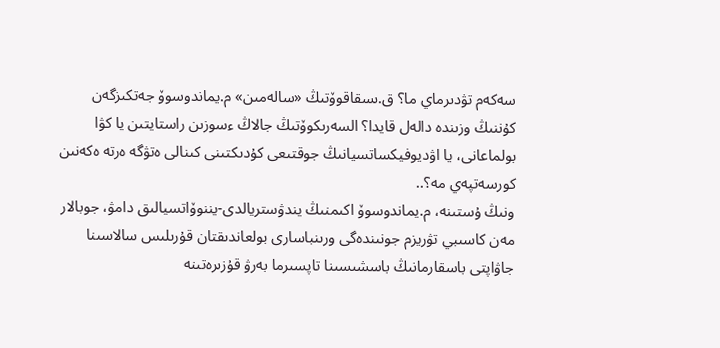سەكەم تۋدىرماي ما؟ ق.ىسقاقوۆتىڭ «سالەمىن» م.يماندوسوۆ جەتكىزگەن كۇننىڭ وزىندە دالەل قايدا؟ السەرىكوۆتىڭ جالاڭ ءسوزىن راستايتىن يا كۋا بولماعانى، يا اۋديوفيكساتسيانىڭ جوقتىعى كۇدىكتىنى كىنالى ەتۋگە ەرتە ەكەنىن كورسەتپەي مە؟..
ونىڭ ۇستىنە، م.يماندوسوۆ اكىمنىڭ يندۋستريالدى-يننوۆاتسيالىق دامۋ، جوبالار مەن كاسىبي تۋريزم جونىندەگى ورىنباسارى بولعاندىقتان قۇرىلىس سالاسىنا جاۋاپتى باسقارمانىڭ باسشىسىنا تاپسىرما بەرۋ قۇزىرەتىنە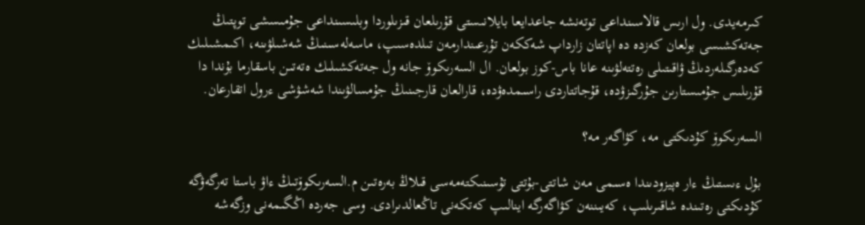كىرمەيدى. ول ارىس قالاسىنداعى توتەنشە جاعدايعا بايلانىستى قۇرىلعان قىزىلوردا وبلىسىنداعى جۇمىسشى توپتىڭ جەتەكشىسى بولعان كەزدە دە اپاتتان زارداپ شەككەن تۇرعىندارمەن تىلدەسىپ، ماسەلەسىنىڭ شەشىلۋىنە، اكىمشىلىك كەدەرگىلەردىڭ ۋاقىتىلى رەتتەلۋىنە عانا باس-كوز بولعان. ال السەرىكوۆ جانە ول جەتەكشىلىك ەتەتىن باسقارما بۇندا دا قۇرىلىس جۇمىستارىن جۇرگىزۋدە، قۇجاتتاردى راسىمدەۋدە، قارالعان قارجىنىڭ جۇمسالۋىندا شەشۋشى ءرول اتقارعان.

السەرىكوۆ كۇدىكتى مە، كۋاگەر مە؟

بۇل ءىستىڭ ءار ەپيزودىندا ەسىمى مەن شاتتى-بۇتتى تۇسىنىكتەمەسى قىلاڭ بەرەتىن م.السەرىكوۆتىڭ ءاۋ باستا تەرگەۋگە كۇدىكتى رەتىندە شاقىرىلىپ، كەيىننەن كۋاگەرگە اينالىپ كەتكەنى تاڭعالدىرادى. وسى جەردە اڭگىمەنى وزگەشە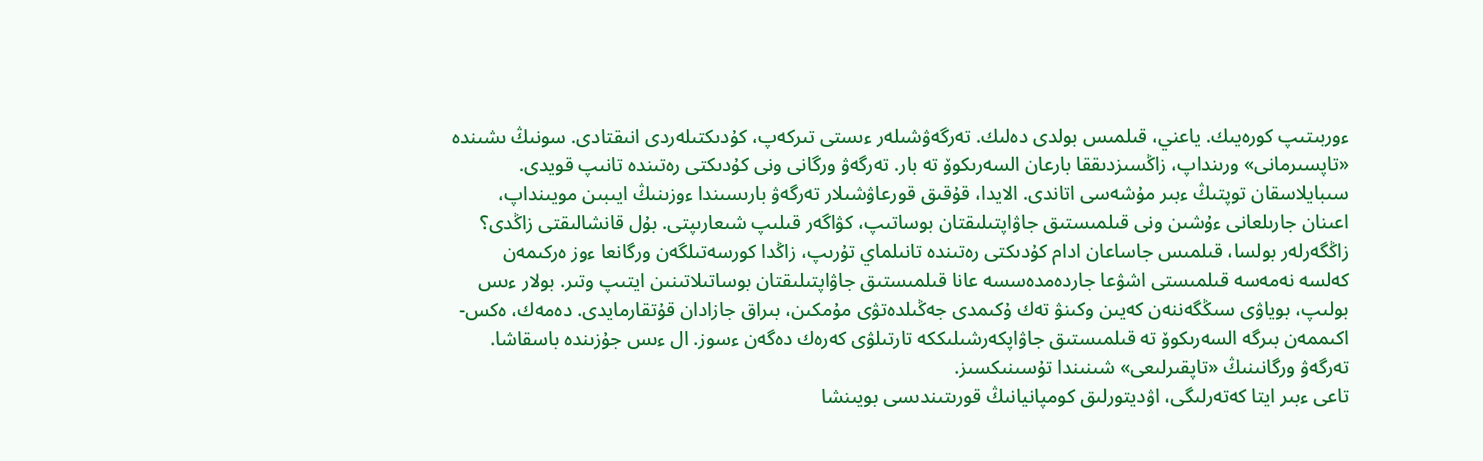ءوربىتىپ كورەيىك. ياعني، قىلمىس بولدى دەلىك. تەرگەۋشىلەر ءىستى تىركەپ، كۇدىكتىلەردى انىقتادى. سونىڭ ىشىندە «تاپسىرمانى» ورىنداپ، زاڭسىزدىققا بارعان السەرىكوۆ تە بار. تەرگەۋ ورگانى ونى كۇدىكتى رەتىندە تانىپ قويدى. سىبايلاسقان توپتىڭ ءبىر مۇشەسى اتاندى. الايدا، قۇقىق قورعاۋشىلار تەرگەۋ بارىسىندا ءوزىنىڭ ايىبىن مويىنداپ، اعىنان جارىلعانى ءۇشىن ونى قىلمىستىق جاۋاپتىلىقتان بوساتىپ، كۋاگەر قىلىپ شىعارىپتى. بۇل قانشالىقتى زاڭدى؟ زاڭگەرلەر بولسا، قىلمىس جاساعان ادام كۇدىكتى رەتىندە تانىلماي تۇرىپ، زاڭدا كورسەتىلگەن ورگانعا ءوز ەركىمەن كەلسە نەمەسە قىلمىستى اشۋعا جاردەمدەسسە عانا قىلمىستىق جاۋاپتىلىقتان بوساتىلاتىنىن ايتىپ وتىر. بولار ءىس بولىپ، بوياۋى سىڭگەننەن كەيىن وكىنۋ تەك ۇكىمدى جەڭىلدەتۋى مۇمكىن، بىراق جازادان قۇتقارمايدى. دەمەك، ەكس-اكىممەن بىرگە السەرىكوۆ تە قىلمىستىق جاۋاپكەرشىلىككە تارتىلۋى كەرەك دەگەن ءسوز. ال ءىس جۇزىندە باسقاشا. تەرگەۋ ورگانىنىڭ «تاپقىرلىعى» شىنىندا تۇسىنىكسىز.
تاعى ءبىر ايتا كەتەرلىگى، اۋديتورلىق كومپانيانىڭ قورىتىندىسى بويىنشا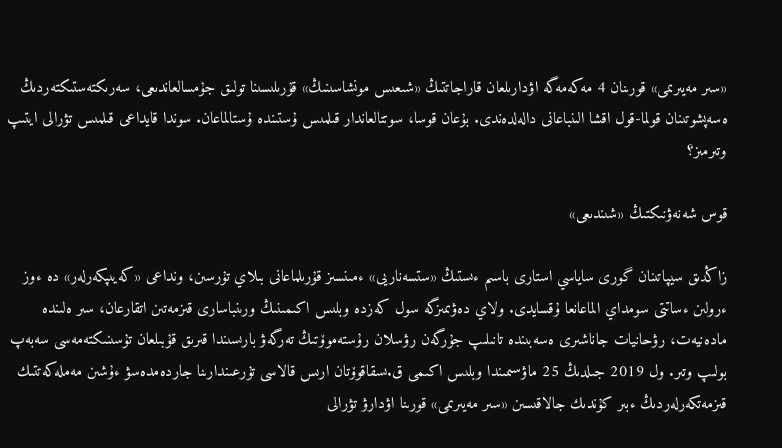«سىر مەيىرىمى» قورىنان 4 مەكەمەگە اۋدارىلعان قاراجاتتىڭ «شىعىس مونشاسىنىڭ» قۇرىلىسىنا تولىق جۇمسالعاندىعى، سەرىكتەستىكتەردىڭ ەسەپشوتىنان قولما-قول اقشا الىنباعانى دالەلدەندى. بۇعان قوسا، سوتتالعاندار قىلمىس ۇستىندە ۇستالماعان. سوندا قايداعى قىلمىس تۋرالى ايتىپ وتىرمىز؟

قوس شەنەۋنىكتىڭ «شىندىعى»

زاڭدىق سيپاتىنان گورى ساياسي استارى باسىم ءىستىڭ «ستسەناريى» ءمىنسىز قۇرىلماعانى بىلاي تۇرسىن، ونداعى «كەيىپكەرلەر» دە ءوز ءرولىن ءساتتى سومداي الماعانعا ۇقسايدى. ولاي دەۋىمىزگە سول كەزدە وبلىس اكىمىنىڭ ورىنباسارى قىزمەتىن اتقارعان، سىر ەلىندە مادەنيەت، رۋحانيات جاناشىرى ەسەبىندە تانىلىپ جۇرگەن رۋسلان رۇستەموۆتىڭ تەرگەۋ بارىسىندا قىرىق قۇبىلعان تۇسىنىكتەمەسى سەبەپ بولىپ وتىر. ول 2019 جىلدىڭ 25 ماۋسىمىندا وبلىس اكىمى ق.ىسقاقوۆتان ارىس قالاسى تۇرعىندارىنا جاردەمدەسۋ ءۇشىن مەملەكەتتىك قىزمەتكەرلەردىڭ ءبىر كۇندىك جالاقىسىن «سىر مەيىرىمى» قورىنا اۋدارۋ تۋرالى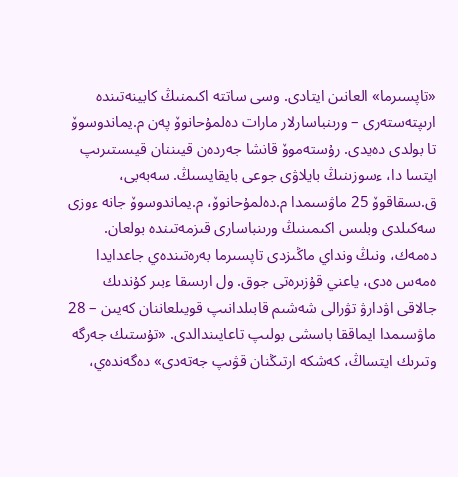«تاپسىرما» العانىن ايتادى. وسى ساتتە اكىمنىڭ كابينەتىندە ارىپتەستەرى – ورىنباسارلار مارات دەلمۇحانوۆ پەن م.يماندوسوۆ تا بولدى دەيدى. رۇستەموۆ قانشا جەردەن قيىننان قيىستىرىپ ايتسا دا، ءسوزىنىڭ بايلاۋى جوعى بايقايسىڭ. سەبەبى، ق.ىسقاقوۆ 25 ماۋسىمدا م.دەلمۇحانوۆ، م.يماندوسوۆ جانە ءوزى سەكىلدى وبلىس اكىمىنىڭ ورىنباسارى قىزمەتىندە بولعان. دەمەك، ونىڭ ونداي ماڭىزدى تاپسىرما بەرەتىندەي جاعدايدا ەمەس ەدى، ياعني قۇزىرەتى جوق. ول ارىسقا ءبىر كۇندىك جالاقى اۋدارۋ تۋرالى شەشىم قابىلدانىپ قويىلعاننان كەيىن – 28 ماۋسىمدا ايماققا باسشى بولىپ تاعايىندالدى. «تۇستىك جەرگە وتىرىك ايتساڭ، كەشكە ارتىڭنان قۋىپ جەتەدى» دەگەندەي،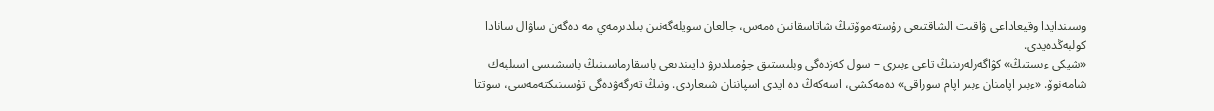وسىندايدا وقيعاداعى ۋاقىت الشاقتىعى رۇستەموۆتىڭ شاتاسقانىن ەمەس، جالعان سويلەگەنىن بىلدىرمەي مە دەگەن ساۋال سانادا كولبەڭدەيدى.
«شيكى ءىستىڭ» كۋاگەرلەرىنىڭ تاعى ءبىرى – سول كەزدەگى وبلىستىق جۇمىلدىرۋ دايىندىعى باسقارماسىنىڭ باسشىسى اسىلبەك شامەنوۆ. «ءبىر اپامنان ءبىر اپام سوراقى» دەمەكشى، اسەكەڭ دە ايدى اسپاننان شىعاردى. ونىڭ تەرگەۋدەگى تۇسىنىكتەمەسى، سوتتا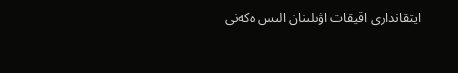ايتقاندارى اقيقات اۋىلىنان الىس ەكەنى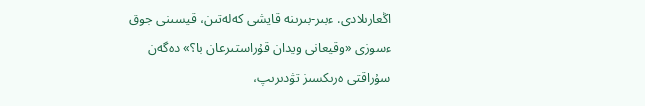اڭعارىلادى. ءبىر-بىرىنە قايشى كەلەتىن، قيسىنى جوق ءسوزى «وقيعانى ويدان قۇراستىرعان با؟» دەگەن سۇراقتى ەرىكسىز تۋدىرىپ،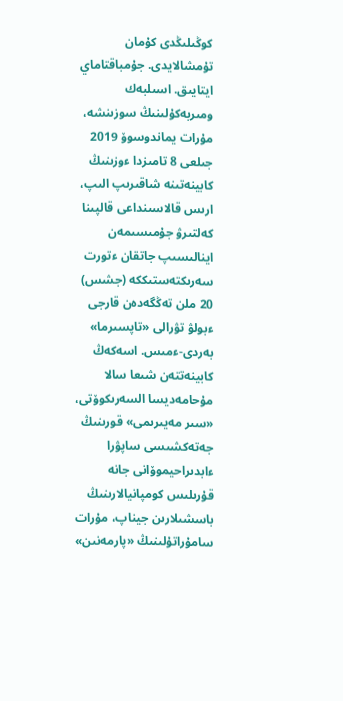كوڭىلىڭدى كۇمان تۇمشالايدى. جۇمباقتاماي ايتايىق. اسىلبەك ومىربەكۇلىنىڭ سوزىنشە، مۇرات يماندوسوۆ 2019 جىلعى 8 تامىزدا ءوزىنىڭ كابينەتىنە شاقىرىپ الىپ، ارىس قالاسىنداعى قالپىنا كەلتىرۋ جۇمىسىمەن اينالىسىپ جاتقان ءتورت سەرىكتەستىككە (جشس) 20 ملن تەڭگەدەن قارجى ءبولۋ تۋرالى «تاپسىرما» بەردى-ءمىس. اسەكەڭ كابينەتتەن شىعا سالا مۇحامەديسا السەرىكوۆتى، «سىر مەيىرىمى» قورىنىڭ جەتەكشىسى ساپۋرا ءابدىراحيموۆانى جانە قۇرىلىس كومپانيالارىنىڭ باسشىلارىن جيناپ، مۇرات سامۇراتۇلىنىڭ «پارمەنىن»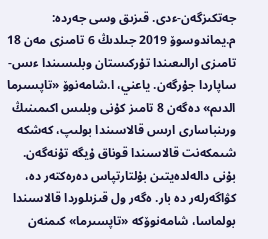جەتكىزگەن-ءدى. قىزىق وسى جەردە: م.يماندوسوۆ 2019 جىلدىڭ 6 تامىزى مەن 18 تامىزى ارالىعىندا تۇركىستان وبلىسىندا ءىس-ساپاردا جۇرگەن. ياعني، ا.شامەنوۆ «تاپسىرما الدىم» دەگەن 8 تامىز كۇنى وبلىس اكىمىنىڭ ورىنباسارى ارىس قالاسىندا بولىپ، كەشكە شىمكەنت قالاسىندا قوناق ۇيگە تۇنەگەن. بۇنى دالەلدەيتىن بۇلتارتپاس دەرەكتەر دە، كۋاگەرلەر دە بار. ەگەر ول قىزىلوردا قالاسىندا بولماسا، شامەنوۆكە «تاپسىرما» كىمنەن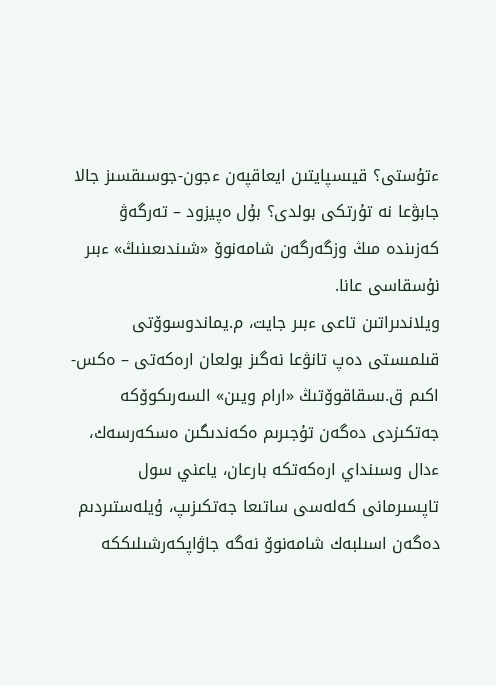ءتۇستى؟ قيىسپايتىن ايعاقپەن ءجون-جوسىقسىز جالا جابۋعا نە تۇرتكى بولدى؟ بۇل ەپيزود – تەرگەۋ كەزىندە مىڭ وزگەرگەن شامەنوۆ «شىندىعىنىڭ» ءبىر نۇسقاسى عانا.
ويلاندىراتىن تاعى ءبىر جايت، م.يماندوسوۆتى قىلمىستى دەپ تانۋعا نەگىز بولعان ارەكەتى – ەكس-اكىم ق.ىسقاقوۆتىڭ «ارام ويىن» السەرىكوۆكە جەتكىزدى دەگەن تۇجىرىم ەكەندىگىن ەسكەرسەك، ءدال وسىنداي ارەكەتكە بارعان، ياعني سول تاپسىرمانى كەلەسى ساتىعا جەتكىزىپ، ۇيلەستىردىم دەگەن اسىلبەك شامەنوۆ نەگە جاۋاپكەرشىلىككە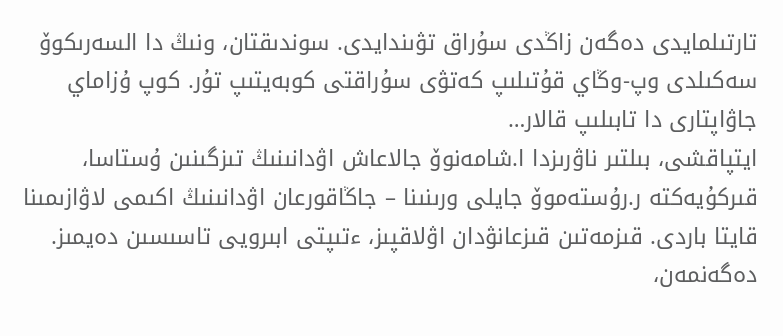تارتىلمايدى دەگەن زاڭدى سۇراق تۋىندايدى. سوندىقتان، ونىڭ دا السەرىكوۆ سەكىلدى وپ-وڭاي قۇتىلىپ كەتۋى سۇراقتى كوبەيتىپ تۇر. كوپ ۇزاماي جاۋاپتارى دا تابىلىپ قالار…
ايتپاقشى، بىلتىر ناۋرىزدا ا.شامەنوۆ جالاعاش اۋدانىنىڭ تىزگىنىن ۇستاسا، قىركۇيەكتە ر.رۇستەموۆ جايلى ورىنىنا – جاڭاقورعان اۋدانىنىڭ اكىمى لاۋازىمىنا قايتا باردى. قىزمەتىن قىزعانۋدان اۋلاقپىز، ءتىپتى ابىرويى تاسىسىن دەيمىز. دەگەنمەن،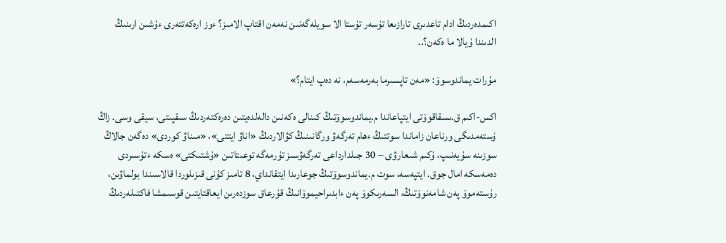اكىمدەردىڭ ادام تاعدىرى تارازىعا تۇسەر تۇستا الا سويلەگەنىن نەمەن اقتاپ الامىز؟ ءوز ارەكەتتەرى ءۇشىن ارىنىڭ الدىندا ۇيالا ما ەكەن؟..

مۇرات يماندوسوۆ: «مەن تاپسىرما بەرمەسەم، نە دەپ ايتام؟»

اكس-اكىم ق.ىسقاقوۆتى ايتپاعاندا م.يماندوسوۆتىڭ كىنالى ەكەنىن دالەلدەيتىن دەرەكتەردىڭ سىقپىتى، سيقى وسى. زاڭ ۇستەمدىگى ورناعان زاماندا سوتتىڭ ءھام تەرگەۋ ورگانىنىڭ كۋالاردىڭ «اناۋ ايتتى»، «مىناۋ كوردى» دەگەن جالاڭ سوزىنە سۇيەنىپ، ۇكىم شىعارۋى – 30 جىلدارداعى تەرگەۋسىز تۇرمەگە توعىتاتىن «ۇشتىكتى» ەسكە ءتۇسىردى دەمەسكە امال جوق. ايتپەسە، سوت م.يماندوسوۆتىڭ جوعارىدا ايتقانداي، 8 تامىز كۇنى قىزىلوردا قالاسىندا بولماۋىن، رۇستەموۆ پەن شامەنوۆتىڭ، السەرىكوۆ پەن ءابدىراحيموۆانىڭ قۇرعاق سوزدەرىن ايعاقتايتىن قوسىمشا فاكتىلەردىڭ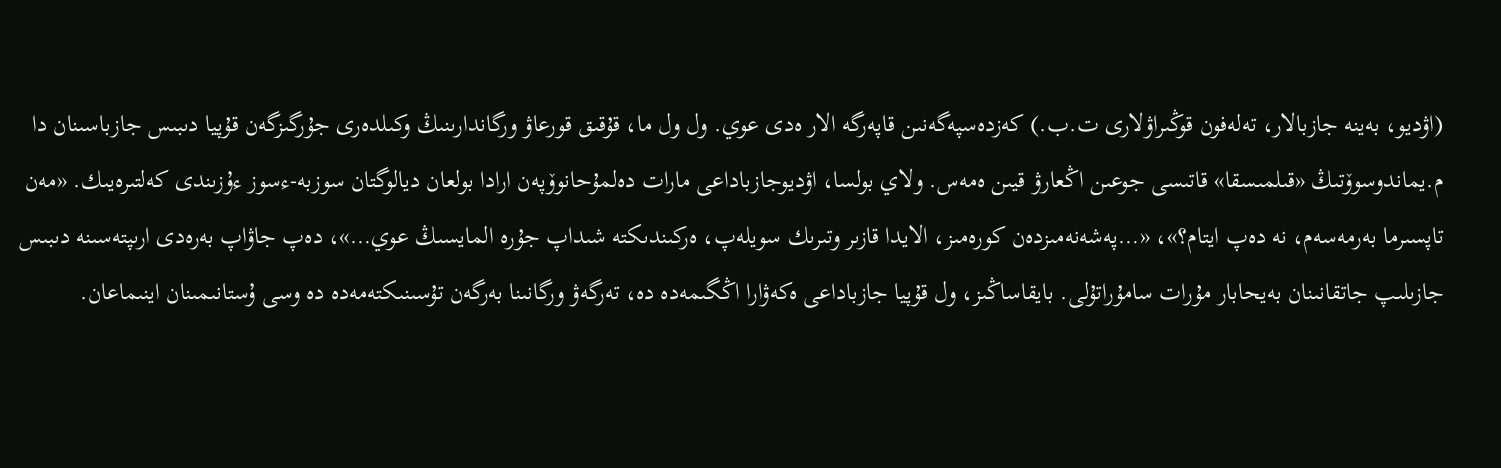(اۋديو، بەينە جازبالار، تەلەفون قوڭىراۋلارى ت.ب.) كەزدەسپەگەنىن قاپەرگە الار ەدى عوي. ول ول ما، قۇقىق قورعاۋ ورگاندارىنىڭ وكىلدەرى جۇرگىزگەن قۇپيا دىبىس جازباسىنان دا م.يماندوسوۆتىڭ «قىلمىسقا» قاتىسى جوعىن اڭعارۋ قيىن ەمەس. ولاي بولسا، اۋديوجازباداعى مارات دەلمۇحانوۆپەن ارادا بولعان ديالوگتان سوزبە-ءسوز ءۇزىندى كەلتىرەيىك. «مەن تاپسىرما بەرمەسەم، نە دەپ ايتام؟»، «…پەشەنەمىزدەن كورەمىز، الايدا قازىر وتىرىك سويلەپ، ەركىندىكتە شىداپ جۇرە المايسىڭ عوي…»، دەپ جاۋاپ بەرەدى ارىپتەسىنە دىبىس جازىلىپ جاتقانىنان بەيحابار مۇرات سامۇراتۇلى. بايقاساڭىز، ول قۇپيا جازباداعى ەكەۋارا اڭگىمەدە دە، تەرگەۋ ورگانىنا بەرگەن تۇسىنىكتەمەدە دە وسى ۇستانىمىنان اينىماعان.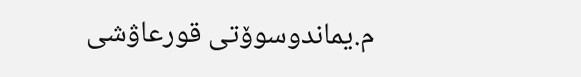م.يماندوسوۆتى قورعاۋشى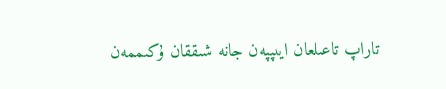تاراپ تاعىلعان ايىپپەن جانە شىققان ۇكىممەن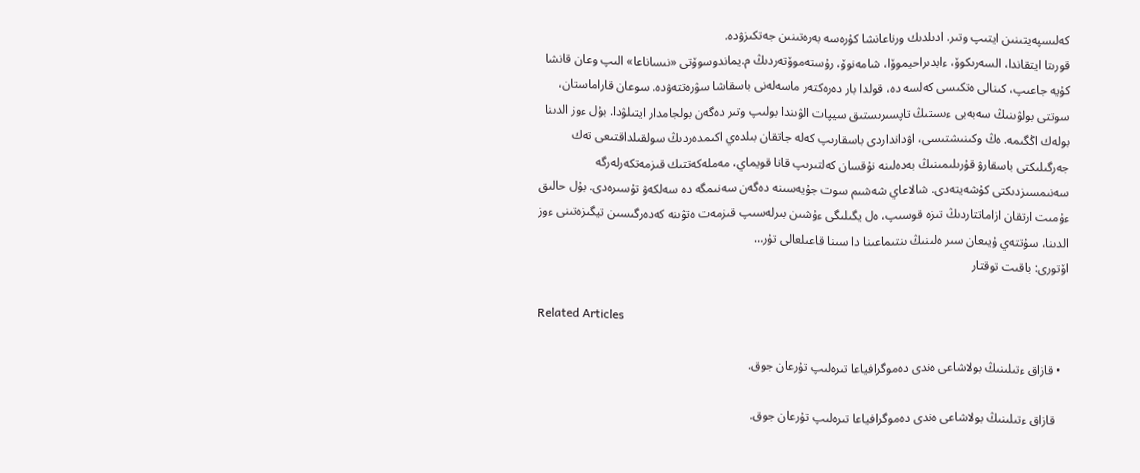كەلىسپەيتىنىن ايتىپ وتىر. ادىلدىك ورناعانشا كۇرەسە بەرەتىنىن جەتكىزۋدە.
قورىتا ايتقاندا، السەرىكوۆ، ءابدىراحيموۆا، شامەنوۆ، رۇستەموۆتەردىڭ م.يماندوسوۆتى «نىساناعا» الىپ وعان قانشا كۇيە جاعىپ، كىنالى ەتكىسى كەلسە دە، قولدا بار دەرەكتەر ماسەلەنى باسقاشا سۋرەتتەۋدە. سوعان قاراماستان، سوتتى بولۋىنىڭ سەبەبى ءىستىڭ تاپسىرىستىق سيپات الۋىندا بولىپ وتىر دەگەن بولجامدار ايتىلۋدا. بۇل ءوز الدىنا بولەك اڭگىمە. ەڭ وكىنىشتىسى، اۋدانداردى باسقارىپ كەلە جاتقان بىلدەي اكىمدەردىڭ سولقىلداقتىعى تەك جەرگىلىكتى باسقارۋ قۇرىلىمىنىڭ بەدەلىنە نۇقسان كەلتىرىپ قانا قويماي، مەملەكەتتىك قىزمەتكەرلەرگە سەنىمسىزدىكتى كۇشەيتەدى. شالاعاي شەشىم سوت جۇيەسىنە دەگەن سەنىمگە دە سەلكەۋ تۇسىرەدى. بۇل حالىق ءۇمىت ارتقان ازاماتتاردىڭ تىزە قوسىپ، ەل يگىلىگى ءۇشىن بىرلەسىپ قىزمەت ەتۋىنە كەدەرگىسىن تيگىزەتىنى ءوز الدىنا، سۇتتەي ۇيىعان سىر ەلىنىڭ ىنتىماعىنا دا سىنا قاعىلعالى تۇر…
اۆتورى: باقىت توقتار

Related Articles

  • قازاق ءتىلىنىڭ بولاشاعى ەندى دەموگرافياعا تىرەلىپ تۇرعان جوق.

    قازاق ءتىلىنىڭ بولاشاعى ەندى دەموگرافياعا تىرەلىپ تۇرعان جوق.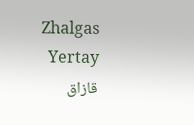Zhalgas Yertay قازاق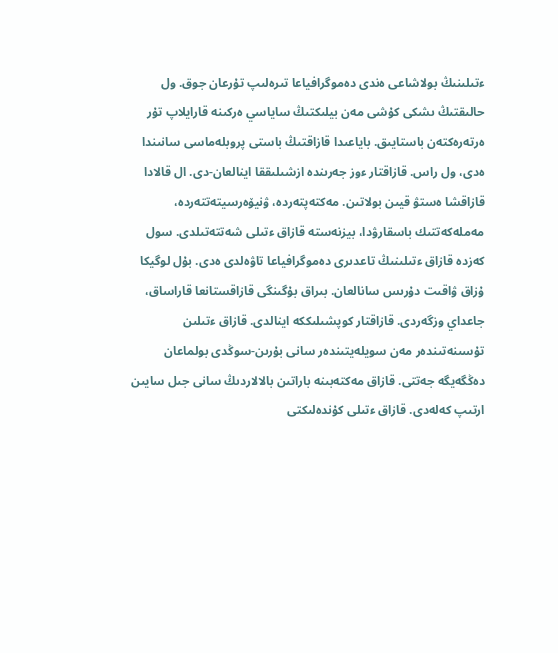ءتىلىنىڭ بولاشاعى ەندى دەموگرافياعا تىرەلىپ تۇرعان جوق. ول حالىقتىڭ ىشكى كۇشى مەن بيلىكتىڭ ساياسي ەركىنە قارايلاپ تۇر ەرتەرەكتەن باستايىق. باياعىدا قازاقتىڭ باستى پروبلەماسى سانىندا ەدى، ول راس. قازاقتار ءوز جەرىندە ازشىلىققا اينالعان-دى. ال قالادا قازاقشا ەستۋ قيىن بولاتىن. مەكتەپتەردە، ۋنيۆەرسيتەتتەردە، مەملەكەتتىك باسقارۋدا، بيزنەستە قازاق ءتىلى شەتتەتىلدى. سول كەزدە قازاق ءتىلىنىڭ تاعدىرى دەموگرافياعا تاۋەلدى ەدى. بۇل لوگيكا ۇزاق ۋاقىت دۇرىس سانالعان. بىراق بۇگىنگى قازاقستانعا قاراساق، جاعداي وزگەردى. قازاقتار كوپشىلىككە اينالدى. قازاق ءتىلىن تۇسىنەتىندەر مەن سويلەيتىندەر سانى بۇرىن-سوڭدى بولماعان دەڭگەيگە جەتتى. قازاق مەكتەبىنە باراتىن بالالاردىڭ سانى جىل سايىن ارتىپ كەلەدى. قازاق ءتىلى كۇندەلىكتى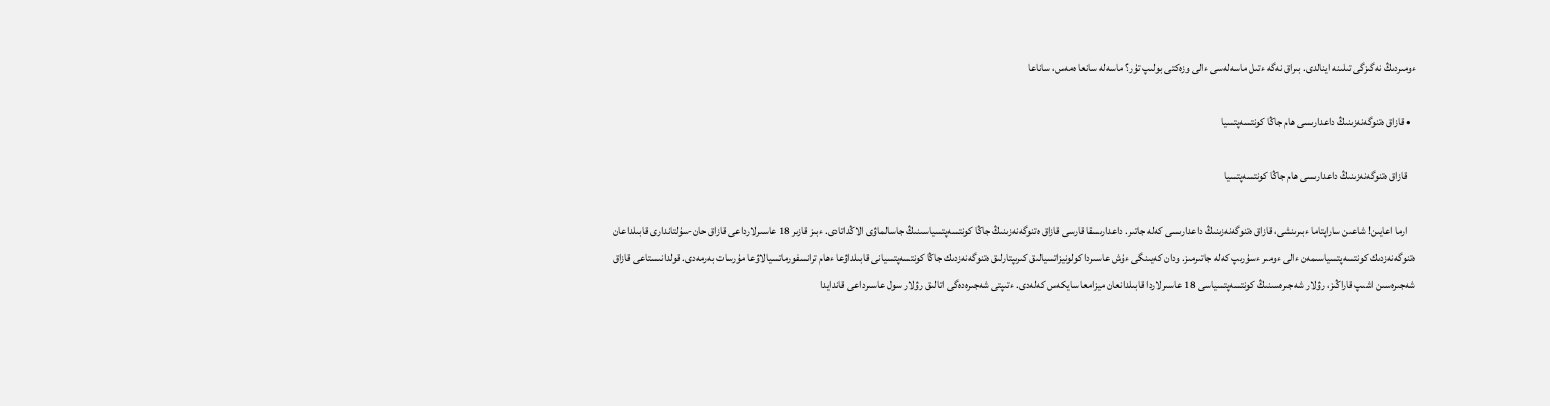ءومىردىڭ نەگىزگى تىلىنە اينالدى. بىراق نەگە ءتىل ماسەلەسى ءالى وزەكتى بولىپ تۇر؟ ماسەلە سانعا ەمەس، ساناعا

  • قازاق ەتنوگەنەزىنىڭ داعدارىسى ھام جاڭا كونتسەپتسيا

    قازاق ەتنوگەنەزىنىڭ داعدارىسى ھام جاڭا كونتسەپتسيا

    ارما اعايىن! شاعىن ساراپتاما ءبىرىنشى، قازاق ەتنوگەنەزىنىڭ داعدارىسى كەلە جاتىر. داعدارىسقا قارسى قازاق ەتنوگەنەزىنىڭ جاڭا كونتسەپتسياسىنىڭ جاسالماۋى الاڭداتادى. ءبىز قازىر 18 عاسىرلارداعى قازاق حان-سۇلتاندارى قابىلداعان ەتنوگەنەزدىك كونتسەپتسياسىمەن ءالى ءومىر ءسۇرىپ كەلە جاتىرمىز. ودان كەيىنگى ءۇش عاسىردا كولونيزاتسيالىق كىرىپتارلىق ەتنوگەنەزدىك جاڭا كونتسەپتسيانى قابىلداۋعا ءھام ترانسفورماتسيالاۋعا مۇرسات بەرمەدى. قولدانىستاعى قازاق شەجىرەسىن اشىپ قاراڭىز، رۋلار شەجىرەسىنىڭ كونتسەپتسياسى 18 عاسىرلاردا قابىلدانعان ميزامعا سايكەس كەلەدى. ءتىپتى شەجىرەدەگى اتالىق رۋلار سول عاسىرداعى قاندايدا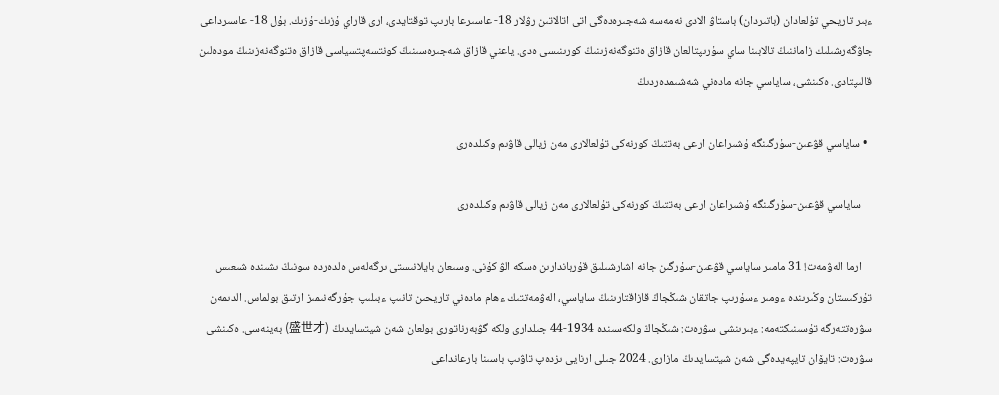ءبىر تاريحي تۇلعادان (باتىردان) باستاۋ الادى نەمەسە شەجىرەدەگى اتى اتالاتىن رۋلار 18- عاسىرعا بارىپ توقتايدى، ارى قاراي ۇزىك-ۇزىك. بۇل 18- عاسىرداعى جاۋگەرشىلىك زاماننىڭ تالابىنا ساي سۇرىپتالعان قازاق ەتنوگەنەزىنىڭ كورىنىسى ەدى. ياعني قازاق شەجىرەسىنىڭ كونتسەپتسياسى قازاق ەتنوگەنەزىنىڭ مودەلىن قالىپتادى. ەكىنشى، ساياسي جانە مادەني شەشىمدەردىڭ

  • ساياسي قۋعىن-سۇرگىنگە ۇشىراعان ارعى بەتتىڭ كورنەكى تۇلعالارى مەن زيالى قاۋىم وكىلدەرى

    ساياسي قۋعىن-سۇرگىنگە ۇشىراعان ارعى بەتتىڭ كورنەكى تۇلعالارى مەن زيالى قاۋىم وكىلدەرى

    ارما الەۋمەت! 31 مامىر ساياسي قۋعىن-سۇرگىن جانە اشارشىلىق قۇرباندارىن ەسكە الۋ كۇنى. وسىعان بايلانىستى ىرگەلەس ەلدەردە سونىڭ ىشىندە شىعىس تۇركىستان وڭىرىندە ءومىر ءسۇرىپ جاتقان شىڭجاڭ قازاقتارىنىڭ ساياسي، الەۋمەتتىك ءھام مادەني تاريحىن تانىپ ءبىلىپ جۇرگەنىمىز ارتىق بولماس. الدىمەن سۋرەتتەرگە تۇسىنىكتەمە: ءبىرىنشى سۋرەت: شىڭجاڭ ولكەسىندە 1934-44 جىلدارى ولكە گۋبەرناتورى بولعان شەن شيتسايدىڭ (盛世才) بەينەسى. ەكىنشى سۋرەت: تايۆان تايپەيدەگى شەن شيتسايدىڭ مازارى. 2024 جىلى ارنايى ىزدەپ تاۋىپ باسىنا بارعانداعى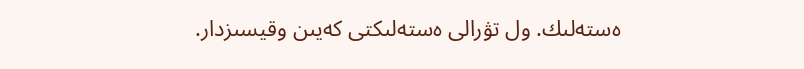ەستەلىك. ول تۋرالى ەستەلىكتى كەيىن وقيسىزدار.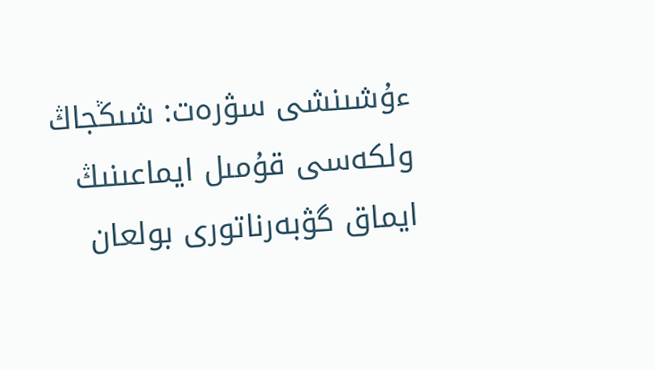ءۇشىنشى سۋرەت: شىڭجاڭ ولكەسى قۇمىل ايماعىنىڭ ايماق گۋبەرناتورى بولعان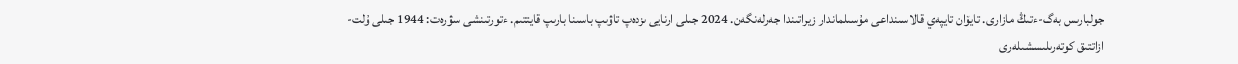جولبارىس بەگ-ءتىڭ مازارى. تايۆان تايپەي قالاسىنداعى مۇسىلماندار زيراتىندا جەرلەنگەن. 2024 جىلى ارنايى ىزدەپ تاۋىپ باسىنا بارىپ قايتتىم. ءتورتىنشى سۋرەت: 1944 جىلى ۇلت-ازاتتىق كوتەرىلىسشىلەرى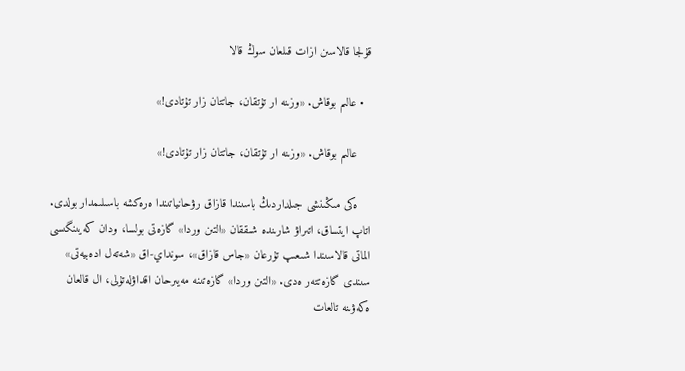قۇلجا قالاسىن ازات قىلعان سوڭ قالا

  • عالىم بوقاش. «وزىنە ار تۇتقان، جاتتان زار تۇتادى!»

    عالىم بوقاش. «وزىنە ار تۇتقان، جاتتان زار تۇتادى!»

    ەكى مىڭىنشى جىلداردىڭ باسىندا قازاق رۋحانياتىندا ەرەكشە باسىلىمدار بولدى. اتاپ ايتساق، اتىراۋ شارىندە شىققان «التىن وردا» گازەتى بولسا، ودان كەيىنگىسى الماتى قالاسىندا شىعىپ تۇرعان «جاس قازاق»، سونداي-اق «شەتەل ادەبيەتى» سىندى گازەتتەر ەدى. «التىن وردا» گازەتىنە مەيىرحان اقداۋلەتۇلى، ال قالعان ەكەۋىنە تالعات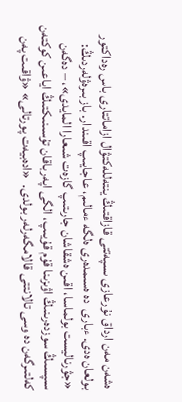ەشەن مەن ارداق نۇرعازى ىسپەتتى قازاقتىڭ ينتەللەكتۋال ازاماتتارى باس رەداكتور بولعان ەدى. ءبارى  دە ەسىمدەرى ەلگە ءمالىم، عاجايىپ اقىندار. باز بىرەۋلەردىڭ: «جۋرناليست بولماسا، اقىن ەشقاشان جارىتىپ گازەت شىعارا المايدى»، – دەگەن سىپسىڭ سوزدەرىنىڭ اۋىزىنا قۇم قۇيىپ، الگى اپەرباقان تۇسىنىكتىڭ اياعىن كوكتەن كەلتىرگەن دە وسى تالانتتى قالامگەرلەر بولدى.  «ادەبيەت پورتالى» «ۋاقىت پەن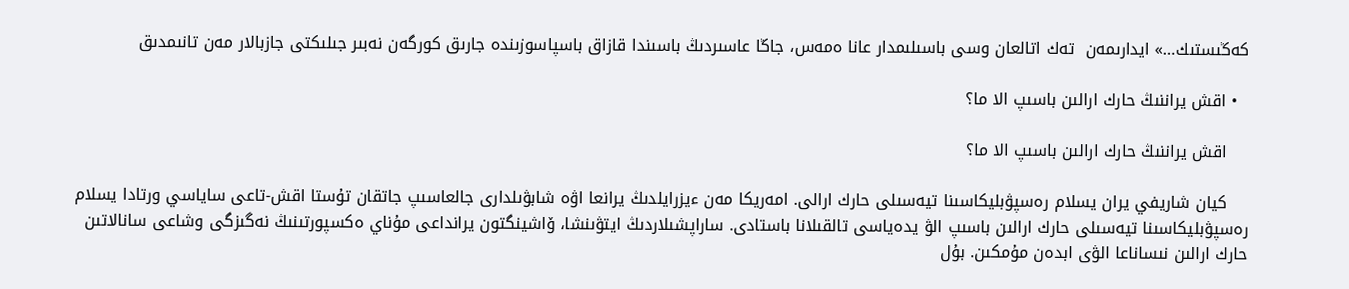كەڭىستىك…» ايدارىمەن  تەك اتالعان وسى باسىلىمدار عانا ەمەس، جاڭا عاسىردىڭ باسىندا قازاق باسپاسوزىندە جارىق كورگەن نەبىر جىلىكتى جازبالار مەن تانىمدىق

  • اقش يراننىڭ حارك ارالىن باسىپ الا ما؟

    اقش يراننىڭ حارك ارالىن باسىپ الا ما؟

    كيان شاريفي يران يسلام رەسپۋبليكاسىنا تيەسىلى حارك ارالى. امەريكا مەن ءيزرايلدىڭ يرانعا اۋە شابۋىلدارى جالعاسىپ جاتقان تۇستا اقش-تاعى ساياسي ورتادا يسلام رەسپۋبليكاسىنا تيەسىلى حارك ارالىن باسىپ الۋ يدەياسى تالقىلانا باستادى. ساراپشىلاردىڭ ايتۋىنشا، ۆاشينگتون يرانداعى مۇناي ەكسپورتىنىڭ نەگىزگى وشاعى سانالاتىن حارك ارالىن نىساناعا الۋى ابدەن مۇمكىن. بۇل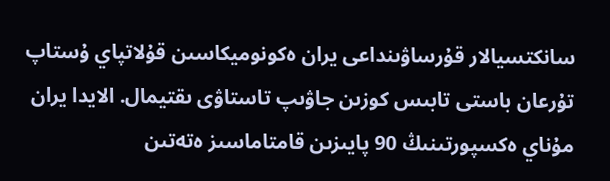سانكتسيالار قۇرساۋىنداعى يران ەكونوميكاسىن قۇلاتپاي ۇستاپ تۇرعان باستى تابىس كوزىن جاۋىپ تاستاۋى ىقتيمال. الايدا يران مۇناي ەكسپورتىنىڭ 90 پايىزىن قامتاماسىز ەتەتىن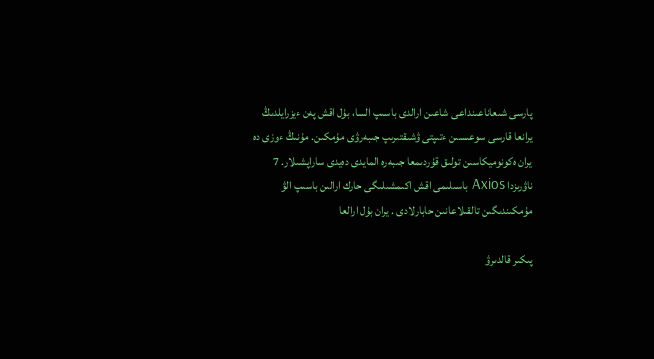پارسى شىعاناعىنداعى شاعىن ارالدى باسىپ السا، بۇل اقش پەن ءيزرايلدىڭ يرانعا قارسى سوعىسىن ءتىپتى ۋشىقتىرىپ جىبەرۋى مۇمكىن. مۇنىڭ ءوزى دە يران ەكونوميكاسىن تولىق قۇردىمعا جىبەرە المايدى دەيدى ساراپشىلار. 7 ناۋرىزدا Axios باسىلىمى اقش اكىمشىلىگى حارك ارالىن باسىپ الۋ مۇمكىندىگىن تالقىلاعانىن حابارلادى . يران بۇل ارالعا

پىكىر قالدىرۋ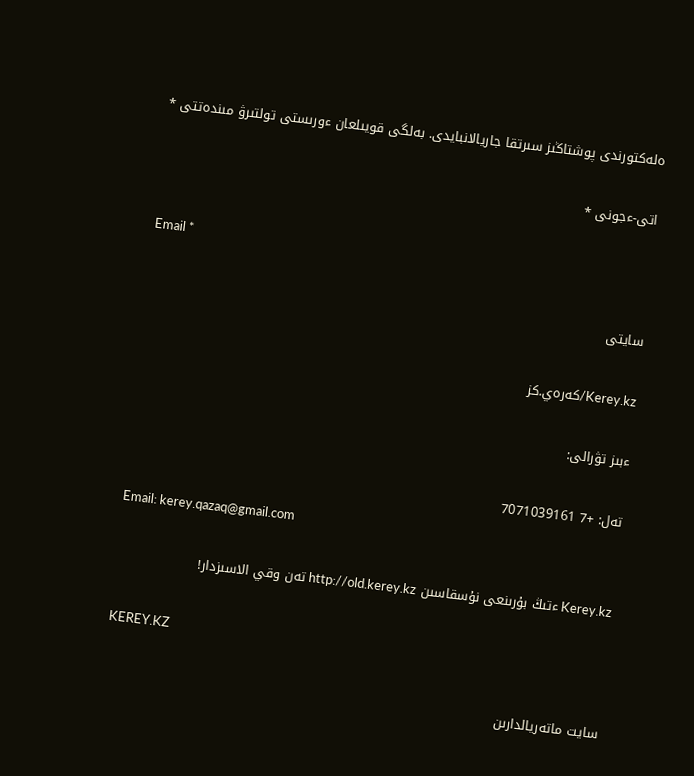ەلەكتورندى پوشتاڭىز سىرتقا جاريالانبايدى. بەلگى قويىلعان ءورىستى تولتىرۋ مىندەتتى *

اتى-ءجونى *

Email *

سايتى

Kerey.kz/كەرەي.كز

ءبىز تۋرالى:

تەل: +7 7071039161
Email: kerey.qazaq@gmail.com

Kerey.kz ءتىڭ بۇرىنعى نۇسقاسىن http://old.kerey.kz تەن وقي الاسىزدار!

KEREY.KZ

سايت ماتەريالدارىن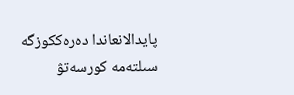پايدالانعاندا دەرەككوزگە سىلتەمە كورسەتۋ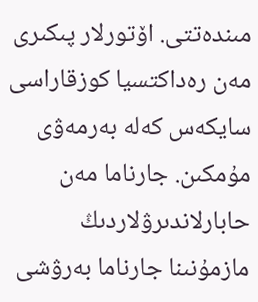مىندەتتى. اۆتورلار پىكىرى مەن رەداكتسيا كوزقاراسى سايكەس كەلە بەرمەۋى مۇمكىن. جارناما مەن حابارلاندىرۋلاردىڭ مازمۇنىنا جارناما بەرۋشى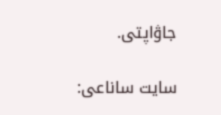جاۋاپتى.

سايت ساناعى: